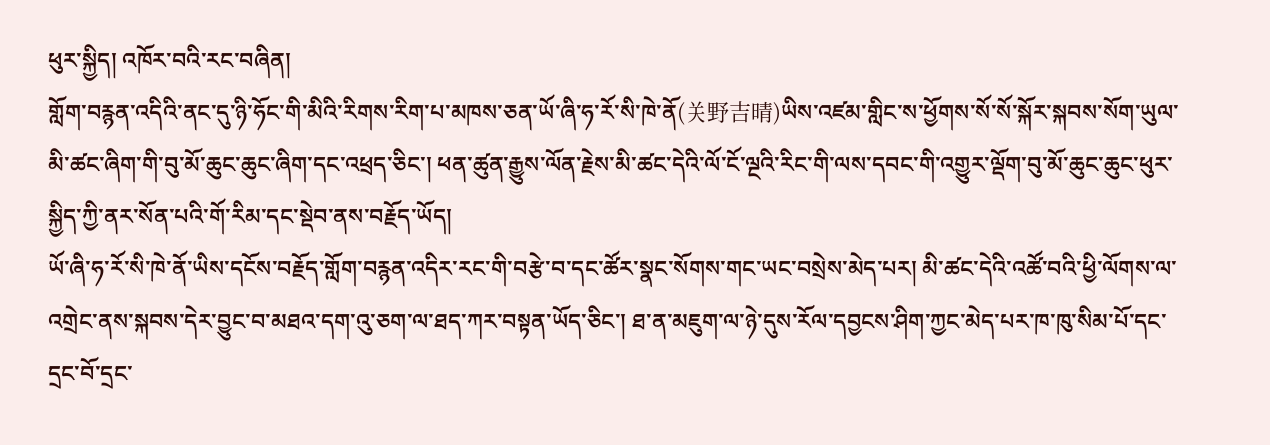ཕུར་སྐྱིད། འཁོར་བའི་རང་བཞིན།
གློག་བརྙན་འདིའི་ནང་དུ་ཉི་ཧོང་གི་མིའི་རིགས་རིག་པ་མཁས་ཅན་ཡོ་ཞི་ཧ་རོ་སི་ཁེ་ནོ(关野吉晴)ཡིས་འཛམ་གླིང་ས་ཕྱོགས་སོ་སོ་སྐོར་སྐབས་སོག་ཡུལ་མི་ཚང་ཞིག་གི་བུ་མོ་ཆུང་ཆུང་ཞིག་དང་འཕྲད་ཅིང་། ཕན་ཚུན་རྒྱུས་ལོན་རྗེས་མི་ཚང་དེའི་ལོ་ངོ་ལྔའི་རིང་གི་ལས་དབང་གི་འགྱུར་ལྡོག་བུ་མོ་ཆུང་ཆུང་ཕུར་སྐྱིད་ཀྱི་ནར་སོན་པའི་གོ་རིམ་དང་སྡེབ་ནས་བརྗོད་ཡོད།
ཡོ་ཞི་ཧ་རོ་སི་ཁེ་ནོ་ཡིས་དངོས་བརྗོད་གློག་བརྙན་འདིར་རང་གི་བརྩེ་བ་དང་ཚོར་སྣང་སོགས་གང་ཡང་བསྲེས་མེད་པར། མི་ཚང་དེའི་འཚོ་བའི་ཕྱི་ལོགས་ལ་འགྲེང་ནས་སྐབས་དེར་བྱུང་བ་མཐའ་དག་འུ་ཅག་ལ་ཐད་ཀར་བསྟན་ཡོད་ཅིང་། ཐ་ན་མཇུག་ལ་ཉེ་དུས་རོལ་དབྱངས་ཤིག་ཀྱང་མེད་པར་ཁ་ཁུ་སིམ་པོ་དང་དྲང་བོ་དྲང་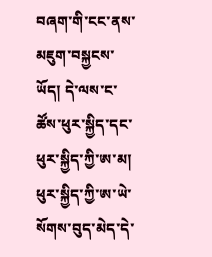བཞག་གི་ངང་ནས་མཇུག་བསྐྱངས་ཡོད། དེ་ལས་ང་ཚོས་ཕུར་སྐྱིད་དང་ཕུར་སྐྱིད་ཀྱི་ཨ་མ། ཕུར་སྐྱིད་ཀྱི་ཨ་ཡེ་སོགས་བུད་མེད་དེ་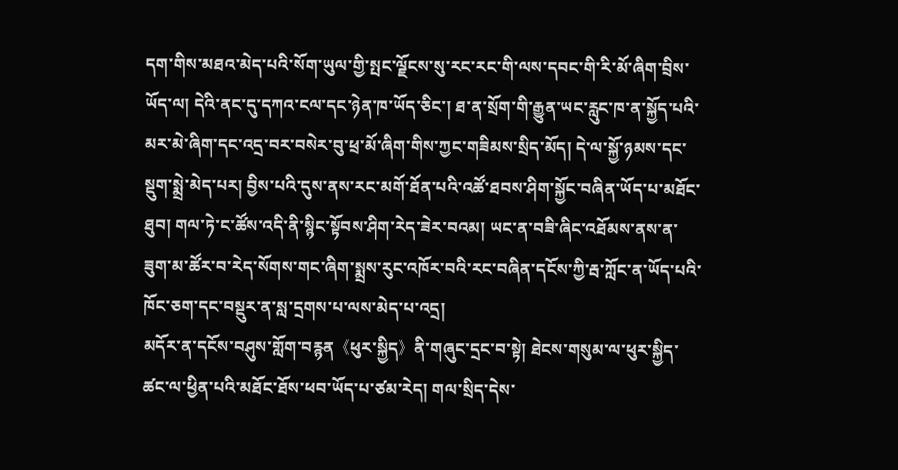དག་གིས་མཐའ་མེད་པའི་སོག་ཡུལ་གྱི་སྤང་ལྗོངས་སུ་རང་རང་གི་ལས་དབང་གི་རི་མོ་ཞིག་བྲིས་ཡོད་ལ། དེའི་ནང་དུ་དཀའ་ངལ་དང་ཉེན་ཁ་ཡོད་ཅིང་། ཐ་ན་སྲོག་གི་རྒྱུན་ཡང་རླུང་ཁ་ན་སྐྱོད་པའི་མར་མེ་ཞིག་དང་འདྲ་བར་བསེར་བུ་ཕྲ་མོ་ཞིག་གིས་ཀྱང་གཟིམས་སྲིད་མོད། དེ་ལ་སྐྱོ་ཉམས་དང་སྡུག་སྨྲེ་མེད་པར། བྱིས་པའི་དུས་ནས་རང་མགོ་ཐོན་པའི་འཚོ་ཐབས་ཤིག་སྐྱོང་བཞིན་ཡོད་པ་མཐོང་ཐུབ། གལ་ཏེ་ང་ཚོས་འདི་ནི་སྙིང་སྟོབས་ཤིག་རེད་ཟེར་བའམ། ཡང་ན་བཟི་ཞིང་འཐོམས་ནས་ན་ཟུག་མ་ཚོར་བ་རེད་སོགས་གང་ཞིག་སྨྲས་རུང་འཁོར་བའི་རང་བཞིན་དངོས་ཀྱི་རྦ་ཀློང་ན་ཡོད་པའི་ཁོང་ཅག་དང་བསྡུར་ན་སླ་དྲགས་པ་ལས་མེད་པ་འདྲ།
མདོར་ན་དངོས་བཤུས་གློག་བརྙན《ཕུར་སྐྱིད》ནི་གཞུང་དྲང་བ་སྟེ། ཐེངས་གསུམ་ལ་ཕུར་སྐྱིད་ཚང་ལ་ཕྱིན་པའི་མཐོང་ཐོས་ཕབ་ཡོད་པ་ཙམ་རེད། གལ་སྲིད་དེས་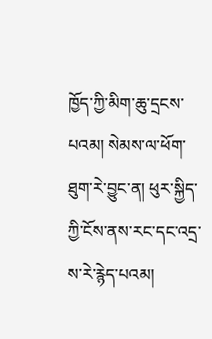ཁྱོད་ཀྱི་མིག་ཆུ་དྲངས་པའམ། སེམས་ལ་ཕོག་ཐུག་རེ་བྱུང་ན། ཕུར་སྐྱིད་ཀྱི་ངོས་ནས་རང་དང་འདྲ་ས་རེ་རྙེད་པའམ།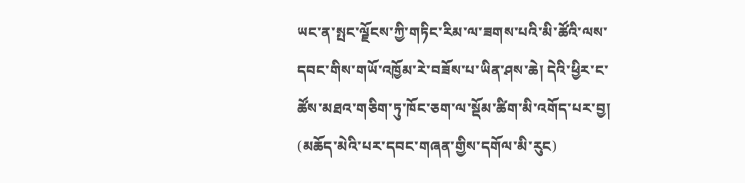ཡང་ན་སྤང་ལྗོངས་ཀྱི་གཏིང་རིམ་ལ་ཟགས་པའི་མི་ཚོའི་ལས་དབང་གིས་གཡོ་འཁྱོམ་རེ་བཟོས་པ་ཡིན་ཤས་ཆེ། དེའི་ཕྱིར་ང་ཚོས་མཐའ་གཅིག་ཏུ་ཁོང་ཅག་ལ་སྡོམ་ཚིག་མི་འགོད་པར་བྱ།
(མཆོད་མེའི་པར་དབང་གཞན་གྱིས་དགོལ་མི་རུང)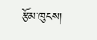རྩོམ་ཁུངས།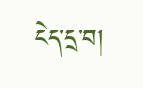ངེད་དྲ་བ།